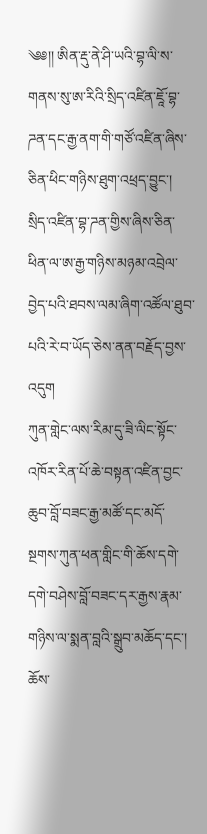༄༅།། ཨིན་རྡུ་ནེ་ཤི་ཡའི་བྷ་ལི་ས་གནས་སུ་ཨ་རིའི་སྲིད་འཛིན་ཇཱོ་བྷ་ཌན་དང་རྒྱ་ནག་གི་གཙོ་འཛིན་ཞིས་ཅིན་ཕིང་གཉིས་ཐུག་འཕྲད་བྱུང་། སྲིད་འཛིན་བྷ་ཌན་གྱིས་ཞིས་ཅིན་ཕིན་ལ་ཨ་རྒྱ་གཉིས་མཉམ་འབྲེལ་བྱེད་པའི་ཐབས་ལམ་ཞིག་འཚོལ་ཐུབ་པའི་རེ་བ་ཡོད་ཅེས་ནན་བརྗོད་བྱས་འདུག
ཀུན་གླེང་ལས་རིམ་དུ་ཟི་ལིང་སྟོང་འཁོར་རིན་པོ་ཆེ་བསྟན་འཛིན་བྱང་ཆུབ་བློ་བཟང་རྒྱ་མཚོ་དང་མདོ་སྔགས་ཀུན་ཕན་གླིང་གི་ཆོས་དགེ་དགེ་བཤེས་བློ་བཟང་དར་རྒྱས་རྣམ་གཉིས་ལ་སྨན་བླའི་སྒྲུབ་མཆོད་དང་། ཆོས་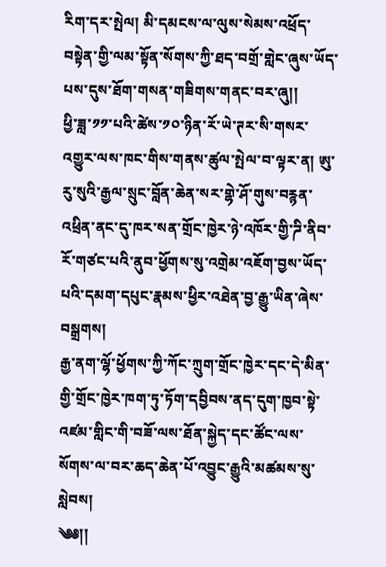རིག་དར་སྤེལ། མི་དམངས་ལ་ལུས་སེམས་འཕྲོད་བསྟེན་གྱི་ལམ་སྟོན་སོགས་ཀྱི་ཐད་བགྲོ་གླེང་ཞུས་ཡོད་པས་དུས་ཐོག་གསན་གཟིགས་གནང་བར་ཞུ།།
ཕྱི་ཟླ་༡༡་པའི་ཚེས་༡༠་ཉིན་རོ་ཡེ་ཊར་སི་གསར་འགྱུར་ལས་ཁང་གིས་གནས་ཚུལ་སྤེལ་བ་ལྟར་ན། ཨུ་རུ་སུའི་རྒྱལ་སྲུང་བློན་ཆེན་སར་གྷེ་ཤོ་གུས་བརྙན་འཕྲིན་ནང་དུ་ཁར་སན་གྲོང་ཁྱེར་ཉེ་འཁོར་གྱི་ཌི་ནིབ་རོ་གཙང་པའི་ནུབ་ཕྱོགས་སུ་འགྲེམ་འཇོག་བྱས་ཡོད་པའི་དམག་དཔུང་རྣམས་ཕྱིར་འཐེན་བྱ་རྒྱུ་ཡིན་ཞེས་བསྒྲགས།
རྒྱ་ནག་ལྷོ་ཕྱོགས་ཀྱི་ཀོང་ཀྲུག་གྲོང་ཁྱེར་དང་དེ་མིན་གྱི་གྲོང་ཁྱེར་ཁག་ཏུ་ཏོག་དབྱིབས་ནད་དུག་ཁྱབ་སྟེ་འཛམ་གླིང་གི་བཟོ་ལས་ཐོན་སྐྱེད་དང་ཚོང་ལས་སོགས་ལ་བར་ཆད་ཆེན་པོ་འབྱུང་རྒྱུའི་མཚམས་སུ་སླེབས།
༄༅།།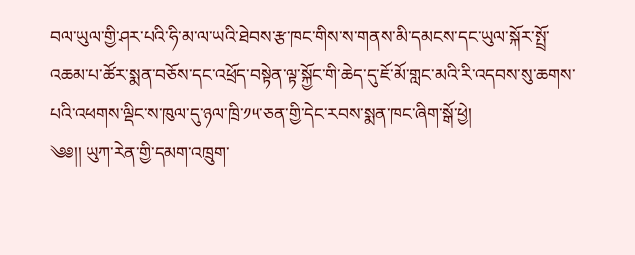བལ་ཡུལ་གྱི་ཤར་པའི་ཧི་མ་ལ་ཡའི་ཐེབས་རྩ་ཁང་གིས་ས་གནས་མི་དམངས་དང་ཡུལ་སྐོར་སྤྲོ་འཆམ་པ་ཚོར་སྨན་བཅོས་དང་འཕྲོད་བསྟེན་ལྟ་སྐྱོང་གི་ཆེད་དུ་ཇོ་མོ་གླང་མའི་རི་འདབས་སུ་ཆགས་པའི་འཕགས་ལྡིང་ས་ཁུལ་དུ་ཉལ་ཁྲི་༡༥་ཅན་གྱི་དེང་རབས་སྨན་ཁང་ཞིག་སྒོ་ཕྱེ།
༄༅།། ཡུཀ་རེན་གྱི་དམག་འཁྲུག་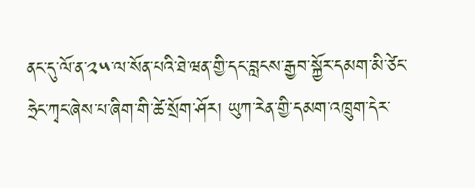ནང་དུ་ལོ་ན་༢༥་ལ་སོན་པའི་ཐེ་ཝན་གྱི་དང་བླངས་རྒྱབ་སྐྱོར་དམག་མི་ཙེང་ཧྲེང་ཀྭང་ཞེས་པ་ཞིག་གི་ཚེ་སྲོག་ཤོར། ཡུཀ་རེན་གྱི་དམག་འཁྲུག་དེར་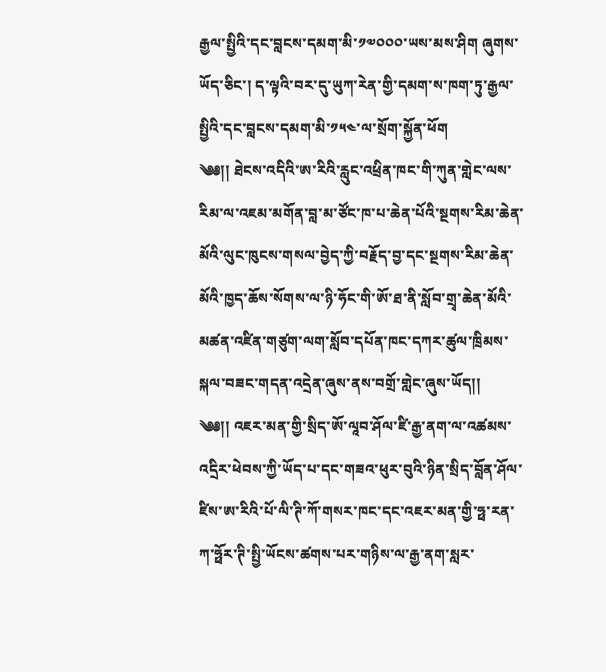རྒྱལ་སྤྱིའི་དང་བླངས་དམག་མི་༡༧༠༠༠་ཡས་མས་ཤིག ཞུགས་ཡོད་ཅིང་། ད་ལྟའི་བར་དུ་ཡུཀ་རེན་གྱི་དམག་ས་ཁག་ཏུ་རྒྱལ་སྤྱིའི་དང་བླངས་དམག་མི་༡༥༤་ལ་སྲོག་སྐྱོན་ཕོག
༄༅།། ཐེངས་འདིའི་ཨ་རིའི་རླུང་འཕྲིན་ཁང་གི་ཀུན་གླེང་ལས་རིམ་ལ་འཇམ་མགོན་བླ་མ་ཙོང་ཁ་པ་ཆེན་པོའི་སྔགས་རིམ་ཆེན་མོའི་ལུང་ཁུངས་གསལ་བྱེད་ཀྱི་བརྗོད་བྱ་དང་སྔགས་རིམ་ཆེན་མོའི་ཁྱད་ཆོས་སོགས་ལ་ཉི་ཧོང་གི་ཨོ་ཐ་ནི་སློབ་གྲྭ་ཆེན་མོའི་མཚན་འཛིན་གཙུག་ལག་སློབ་དཔོན་ཁང་དཀར་ཚུལ་ཁྲིམས་སྐལ་བཟང་གདན་འདྲེན་ཞུས་ནས་བགྲོ་གླེང་ཞུས་ཡོད།།
༄༅།། འཇར་མན་གྱི་སྲིད་ཨོ་ལཱབ་ཤོལ་ཛི་རྒྱ་ནག་ལ་འཚམས་འདྲིར་ཕེབས་ཀྱི་ཡོད་པ་དང་གཟའ་ཕུར་བུའི་ཉིན་སྲིད་བློན་ཤོལ་ཛིས་ཨ་རིའི་པོ་ལི་ཊི་ཀོ་གསར་ཁང་དང་འཇར་མན་གྱི་ཧྥ་རན་ཀ་ཧྥོར་ཊི་སྤྱི་ཡོངས་ཚགས་པར་གཉིས་ལ་རྒྱ་ནག་སླར་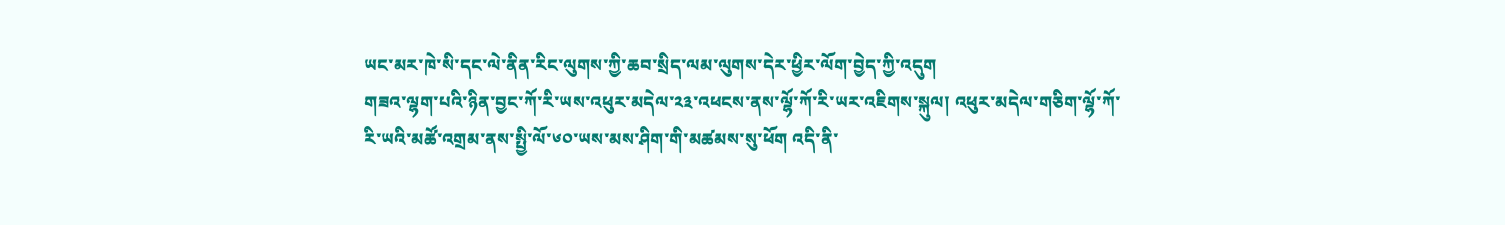ཡང་མར་ཁེ་སི་དང་ལེ་ནིན་རིང་ལུགས་ཀྱི་ཆབ་སྲིད་ལམ་ལུགས་དེར་ཕྱིར་ལོག་བྱེད་ཀྱི་འདུག
གཟའ་ལྷག་པའི་ཉིན་བྱང་ཀོ་རི་ཡས་འཕུར་མདེལ་༢༣་འཕངས་ནས་ལྷོ་ཀོ་རི་ཡར་འཇིགས་སྐུལ། འཕུར་མདེལ་གཅིག་ལྷོ་ཀོ་རི་ཡའི་མཚོ་འགྲམ་ནས་སྤྱི་ལོ་༦༠་ཡས་མས་ཤིག་གི་མཚམས་སུ་ཕོག འདི་ནི་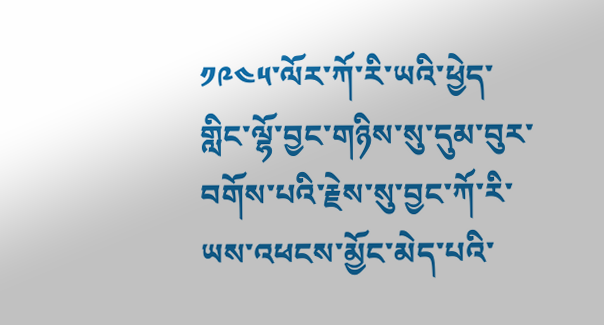༡༩༤༥་ལོར་ཀོ་རི་ཡའི་ཕྱེད་གླིང་ལྷོ་བྱང་གཉིས་སུ་དུམ་བུར་བགོས་པའི་རྗེས་སུ་བྱང་ཀོ་རི་ཡས་འཕངས་མྱོང་མེད་པའི་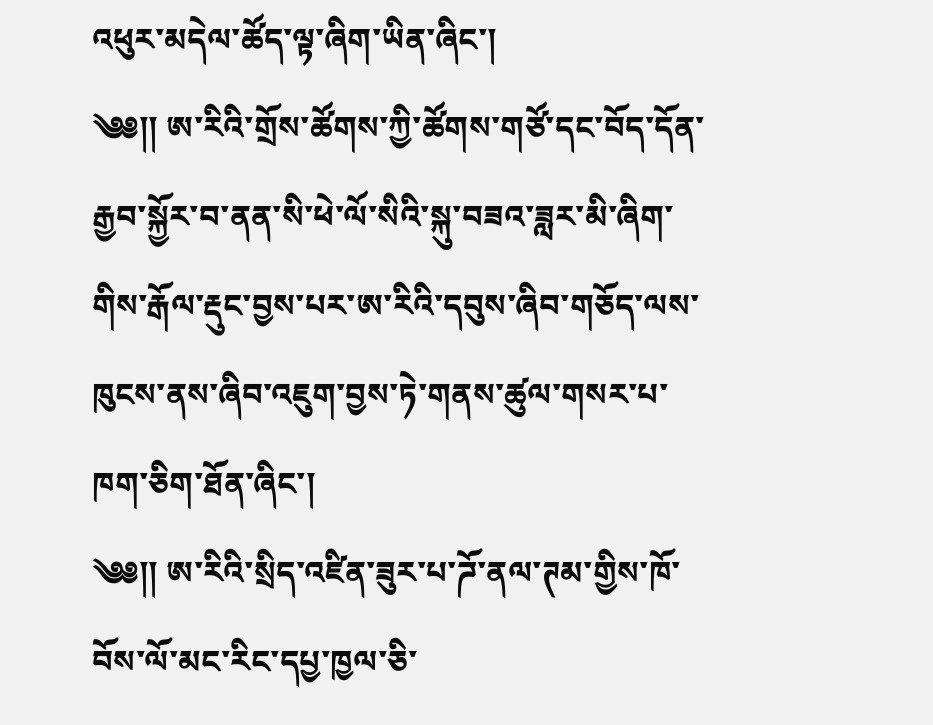འཕུར་མདེལ་ཚོད་ལྟ་ཞིག་ཡིན་ཞིང་།
༄༅།། ཨ་རིའི་གྲོས་ཚོགས་ཀྱི་ཚོགས་གཙོ་དང་བོད་དོན་རྒྱབ་སྐྱོར་བ་ནན་སི་ཕེ་ལོ་སིའི་སྐུ་བཟའ་ཟླར་མི་ཞིག་གིས་རྒོལ་རྡུང་བྱས་པར་ཨ་རིའི་དབུས་ཞིབ་གཅོད་ལས་ཁུངས་ནས་ཞིབ་འཇུག་བྱས་ཏེ་གནས་ཚུལ་གསར་པ་ཁག་ཅིག་ཐོན་ཞིང་།
༄༅།། ཨ་རིའི་སྲིད་འཛིན་ཟུར་པ་ཌོ་ནལ་ཊམ་གྱིས་ཁོ་བོས་ལོ་མང་རིང་དཔྱ་ཁྱལ་ཅི་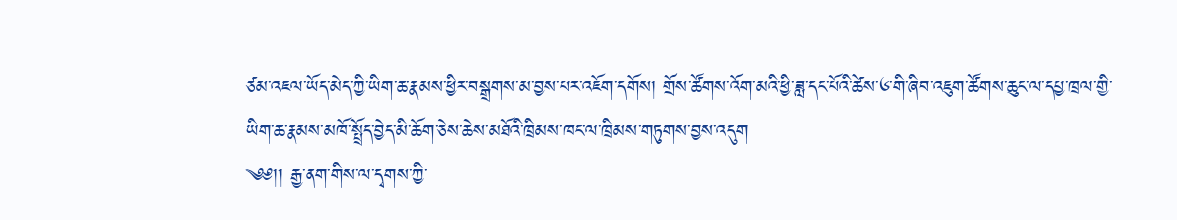ཙམ་འཇལ་ཡོད་མེད་ཀྱི་ཡིག་ཆ་རྣམས་ཕྱིར་བསྒྲགས་མ་བྱས་པར་འཇོག་དགོས། གྲོས་ཚོགས་འོག་མའི་ཕྱི་ཟླ་དང་པོའི་ཚེས་༦་གི་ཞིབ་འཇུག་ཚོགས་ཆུང་ལ་དཔྱ་ཁྲལ་གྱི་ཡིག་ཆ་རྣམས་མཁོ་སྤྲོད་བྱེད་མི་ཆོག་ཅེས་ཆེས་མཐོའི་ཁྲིམས་ཁང་ལ་ཁྲིམས་གཏུགས་བྱས་འདུག
༄༅།། རྒྱ་ནག་གིས་ལ་དྭགས་ཀྱི་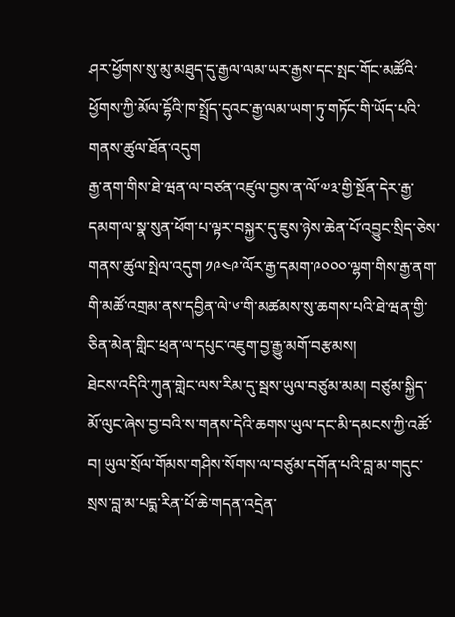ཤར་ཕྱོགས་སུ་མུ་མཐུད་དུ་རྒྱལ་ལམ་ཡར་རྒྱས་དང་སྤང་གོང་མཚོའི་ཕྱོགས་ཀྱི་མོལ་དྷོའི་ཁ་སྤྲོད་དུའང་རྒྱ་ལམ་ཡག་ཏུ་གཏོང་གི་ཡོད་པའི་གནས་ཚུལ་ཐོན་འདུག
རྒྱ་ནག་གིས་ཐེ་ཝན་ལ་བཙན་འཛུལ་བྱས་ན་ལོ་༧༣་གྱི་སྔོན་དེར་རྒྱ་དམག་ལ་སྣ་སུན་ཕོག་པ་ལྟར་བསྐྱར་དུ་ཇུས་ཉེས་ཆེན་པོ་འབྱུང་སྲིད་ཅེས་གནས་ཚུལ་སྤེལ་འདུག ༡༩༤༩་ལོར་རྒྱ་དམག་༩༠༠༠་ལྷག་གིས་རྒྱ་ནག་གི་མཚོ་འགྲམ་ནས་དབྱིན་ལེ་༦་གི་མཚམས་སུ་ཆགས་པའི་ཐེ་ཝན་གྱི་ཅིན་མེན་གླིང་ཕྲན་ལ་དཔུང་འཇུག་བྱ་རྒྱུ་མགོ་བརྩམས།
ཐེངས་འདིའི་ཀུན་གླེང་ལས་རིམ་དུ་སྦས་ཡུལ་བཙུམ་མམ། བཙུམ་སྐྱིད་མོ་ལུང་ཞེས་བྱ་བའི་ས་གནས་དེའི་ཆགས་ཡུལ་དང་མི་དམངས་ཀྱི་འཚོ་བ། ཡུལ་སྲོལ་གོམས་གཤིས་སོགས་ལ་བཙུམ་དགོན་པའི་བླ་མ་གདུང་སྲས་བླ་མ་པདྨ་རིན་པོ་ཆེ་གདན་འདྲེན་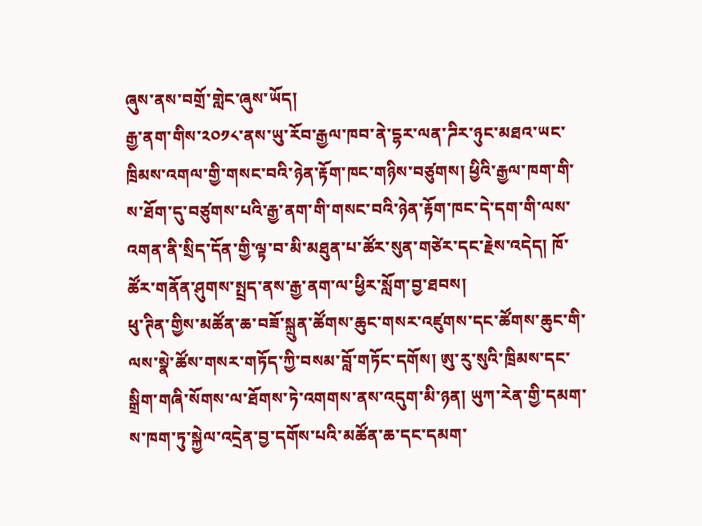ཞུས་ནས་བགྲོ་གླེང་ཞུས་ཡོད།
རྒྱ་ནག་གིས་༢༠༡༨་ནས་ཡུ་རོབ་རྒྱལ་ཁབ་ནེ་དྷར་ལན་ཌིར་ཉུང་མཐའ་ཡང་ཁྲིམས་འགལ་གྱི་གསང་བའི་ཉེན་རྟོག་ཁང་གཉིས་བཙུགས། ཕྱིའི་རྒྱལ་ཁག་གི་ས་ཐོག་དུ་བཙུགས་པའི་རྒྱ་ནག་གི་གསང་བའི་ཉེན་རྟོག་ཁང་དེ་དག་གི་ལས་འགན་ནི་སྲིད་དོན་གྱི་ལྟ་བ་མི་མཐུན་པ་ཚོར་སུན་གཙེར་དང་རྗེས་འདེད། ཁོ་ཚོར་གནོན་ཤུགས་སྤྲད་ནས་རྒྱ་ནག་ལ་ཕྱིར་སློག་བྱ་ཐབས།
ཕུ་ཊིན་གྱིས་མཚོན་ཆ་བཟོ་སྐྲུན་ཚོགས་ཆུང་གསར་འཛུགས་དང་ཚོགས་ཆུང་གི་ལས་སྣེ་ཚོས་གསར་གཏོད་ཀྱི་བསམ་བློ་གཏོང་དགོས། ཨུ་རུ་སུའི་ཁྲིམས་དང་སྒྲིག་གཞི་སོགས་ལ་ཐོགས་ཏེ་འགགས་ནས་འདུག་མི་ཉན། ཡུཀ་རེན་གྱི་དམག་ས་ཁག་ཏུ་སྐྱེལ་འདྲེན་བྱ་དགོས་པའི་མཚོན་ཆ་དང་དམག་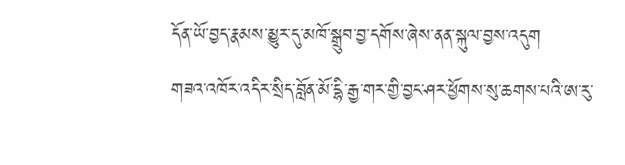དོན་ཡོ་བྱད་རྣམས་མྱུར་དུ་མཁོ་སྒྲུབ་བྱ་དགོས་ཞེས་ནན་སྐུལ་བྱས་འདུག
གཟའ་འཁོར་འདིར་སྲིད་བློན་མོ་དྷི་རྒྱ་གར་གྱི་བྱང་ཤར་ཕྱོགས་སུ་ཆགས་པའི་ཨ་རུ་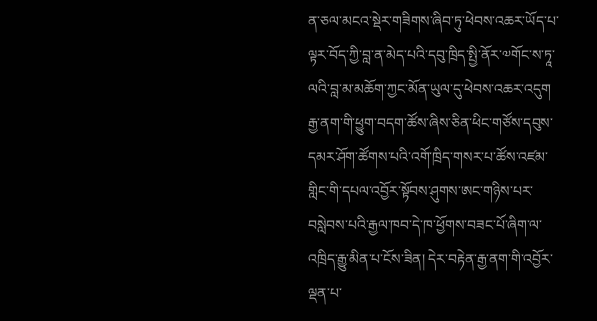ན་ཅལ་མངའ་སྡེར་གཟིགས་ཞིབ་ཏུ་ཕེབས་འཆར་ཡོད་པ་ལྟར་བོད་ཀྱི་བླ་ན་མེད་པའི་དབུ་ཁྲིད་སྤྱི་ནོར་༧གོང་ས་ཏཱ་ལའི་བླ་མ་མཆོག་ཀྱང་མོན་ཡུལ་དུ་ཕེབས་འཆར་འདུག
རྒྱ་ནག་གི་ཕྱུག་བདག་ཚོས་ཞིས་ཅིན་ཕིང་གཙོས་དབུས་དམར་ཤོག་ཚོགས་པའི་འགོ་ཁྲིད་གསར་པ་ཚོས་འཛམ་གླིང་གི་དཔལ་འབྱོར་སྟོབས་ཤུགས་ཨང་གཉིས་པར་བསླེབས་པའི་རྒྱལ་ཁབ་དེ་ཁ་ཕྱོགས་བཟང་པོ་ཞིག་ལ་འཁྲིད་རྒྱུ་མིན་པ་ངོས་ཟིན། དེར་བརྟེན་རྒྱ་ནག་གི་འབྱོར་ལྡན་པ་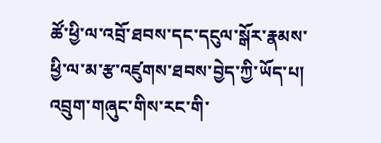ཚོ་ཕྱི་ལ་འབྲོ་ཐབས་དང་དངུལ་སྒོར་རྣམས་ཕྱི་ལ་མ་རྩ་འཛུགས་ཐབས་བྱེད་ཀྱི་ཡོད་པ།
འབྲུག་གཞུང་གིས་རང་གི་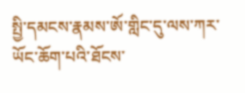སྤྱི་དམངས་རྣམས་ཨོ་གླིང་དུ་ལས་ཀར་ཡོང་ཆོག་པའི་ཐོངས་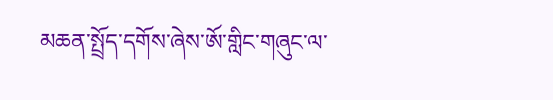མཆན་སྤྲོད་དགོས་ཞེས་ཨོ་གླིང་གཞུང་ལ་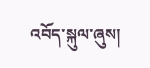འབོད་སྐུལ་ཞུས།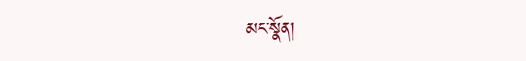མང་སྣོན།